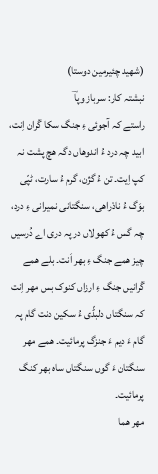(شھید چئیرمین دوستا)
نبشتہ کار: سرباز وپاؔ
راستے کہ آجوئی ءِ جنگ سکا گْران اِنت، ابید چہ درد ءُ اندوھاں دگہ ھچ پشت نہ کپ اِیت۔ تن ءُ گژن، گرم ءُ سارت، ٹپّی بوَگ ءُ نادْراھی، سنگتانی نمیرانی ءِ درد، چہ گس ءُ کھولاں در پہ دری اے دُرسیں چیز ھمے جنگ ءِ بھر اَنت۔ بلے ھمے گْرانیں جنگ ءِ ارزاں کنوک بس مھر اِنت کہ سنگتاں دلبڈّی ءُ سکین دنت گام پہ گام ءَ دیم ءَ جنزگ پرمائیت۔ ھمے مھر سنگتان ءَ گوں سنگتاں ساہ بھر کنگ پرمائیت۔
مھر ھما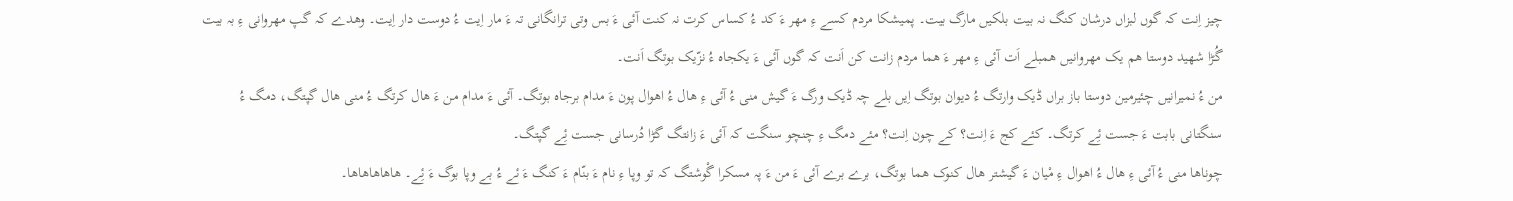چیز اِنت کہ گوں لبزاں درشان کنگ نہ بیت بلکیں مارگ بیت۔ پمیشکا مردم کسے ءِ مھر ءَ کد ءُ کساس کرت نہ کنت آئی ءَ بس وتی ترانگانی تہ ءَ مار اِیت ءُ دوست دار اِیت۔ وھدے کہ گپ مھروانی ءِ بہ بیت گُڑا شھید دوستا ھم یک مھروانیں ھمبلے اَت آئی ءِ مھر ءَ ھما مردم زانت کن اَنت کہ گوں آئی ءَ یکجاہ ءُ نزّیک بوتگ اَنت۔
من ءُ نمیرانیں چئیرمین دوستا باز براں ڈیک وارتگ ءُ دیوان بوتگ اِیں بلے چہ ڈیک ورگ ءَ گیش منی ءُ آئی ءِ ھال ءُ اھوال پون ءَ مدام برجاہ بوتگ۔ آئی ءَ مدام من ءَ ھال کرتگ ءُ منی ھال گپتگ، دمگ ءُ سنگتانی بابت ءَ جست ئِے کرتگ۔ کئے کج ءَ اِنت؟ کے چون اِنت؟ مئے دمگ ءِ چنچو سنگت کہ آئی ءَ زانتگ گڑا دُرسانی جست ئِے گپتگ۔
چوناھا منی ءُ آئی ءِ ھال ءُ اھوال ءِ مْیان ءَ گیشتر ھال کنوک ھما بوتگ، برے برے آئی ءَ من ءَ پہ مسکرا گْوشتگ کہ تو وپا ءِ نام ءَ بنّام ءَ کنگ ءَ ئے ءُ بے وپا بوگ ءَ ئِے۔ ھاھاھاھاھا۔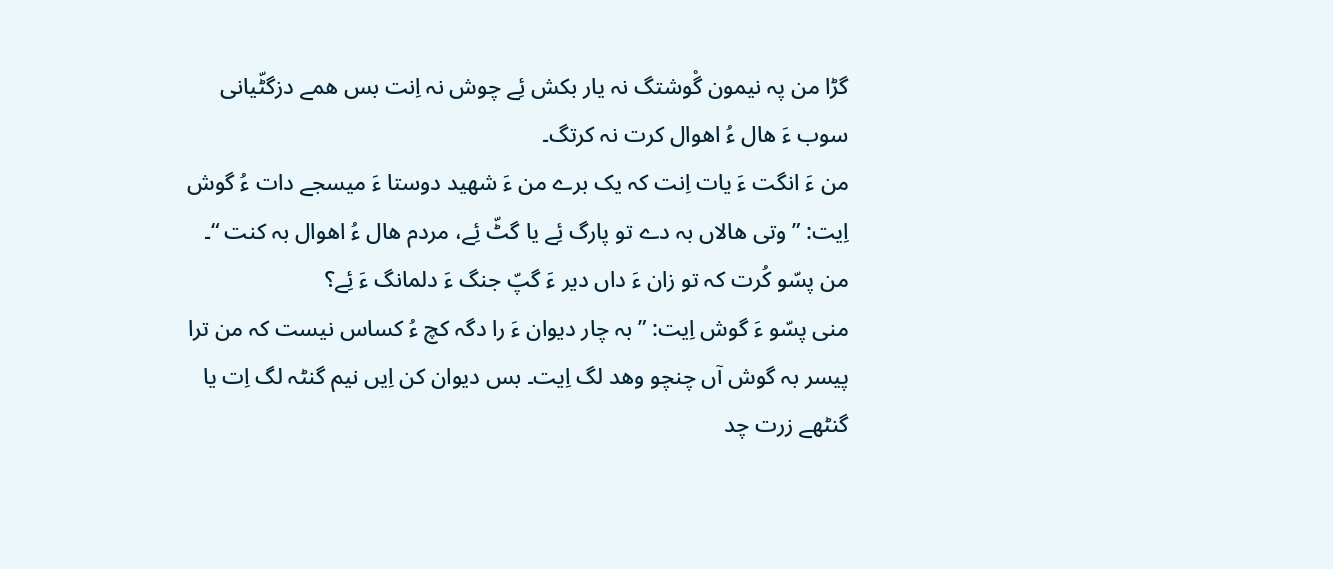گڑا من پہ نیمون گْوشتگ نہ یار بکش ئِے چوش نہ اِنت بس ھمے دزگٹّیانی سوب ءَ ھال ءُ اھوال کرت نہ کرتگ۔
من ءَ انگت ءَ یات اِنت کہ یک برے من ءَ شھید دوستا ءَ میسجے دات ءُ گوش اِیت: ” وتی ھالاں بہ دے تو پارگ ئِے یا گٹّ ئِے، مردم ھال ءُ اھوال بہ کنت “۔
من پسّو کُرت کہ تو زان ءَ داں دیر ءَ گپّ جنگ ءَ دلمانگ ءَ ئِے؟
منی پسّو ءَ گوش اِیت: ” بہ چار دیوان ءَ را دگہ کچ ءُ کساس نیست کہ من ترا پیسر بہ گوش آں چنچو وھد لگ اِیت۔ بس دیوان کن اِیں نیم گنٹہ لگ اِت یا گنٹھے زرت چد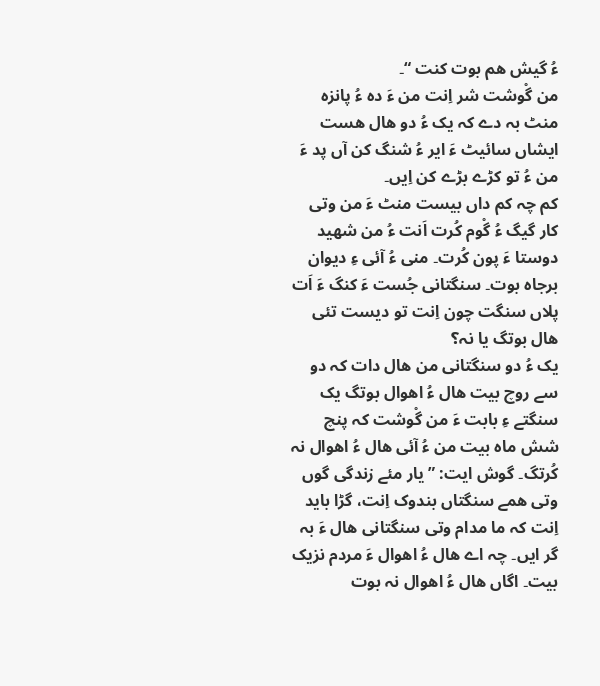ءُ گیش ھم بوت کنت “۔
من گْوشت شر اِنت من ءَ دہ ءُ پانزہ منٹ بہ دے کہ یک ءُ دو ھال ھست ایشاں سائیٹ ءَ ایر ءُ شنگ کن آں پد ءَ من ءُ تو کڑے بڑے کن اِیں۔
کم چہ کم داں بیست منٹ ءَ من وتی کار گیگ ءُ گْوم کُرت اَنت ءُ من شھید دوستا ءَ پون کُرت۔ منی ءُ آئی ءِ دیوان برجاہ بوت۔ سنگتانی جُست ءَ کنگ ءَ اَت پلاں سنگت چون اِنت تو دیست تئی ھال بوتگ یا نہ؟
یک ءُ دو سنگتانی من ھال دات کہ دو سے روچ بیت ھال ءُ اھوال بوتگ یک سنگتے ءِ بابت ءَ من گْوشت کہ پنچ شش ماہ بیت من ءُ آئی ھال ءُ اھوال نہ کُرتگ۔ گوش ایت: ” یار مئے زندگی گوں وتی ھمے سنگتاں بندوک اِنت، گڑا باید اِنت کہ ما مدام وتی سنگتانی ھال ءَ بہ گر ایں۔ چہ اے ھال ءُ اھوال ءَ مردم نزیک بیت۔ اگاں ھال ءُ اھوال نہ بوت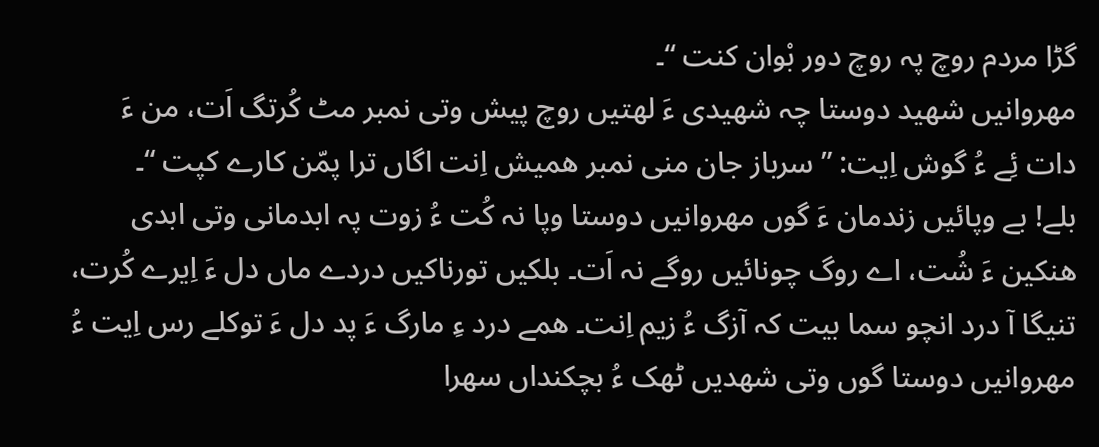گڑا مردم روچ پہ روچ دور بْوان کنت “۔
مھروانیں شھید دوستا چہ شھیدی ءَ لھتیں روچ پیش وتی نمبر مٹ کُرتگ اَت، من ءَ دات ئِے ءُ گوش اِیت: ” سرباز جان منی نمبر ھمیش اِنت اگاں ترا پمّن کارے کپت “۔
بلے! بے وپائیں زندمان ءَ گوں مھروانیں دوستا وپا نہ کُت ءُ زوت پہ ابدمانی وتی ابدی ھنکین ءَ شُت، اے روگ چونائیں روگے نہ اَت۔ بلکیں تورناکیں دردے ماں دل ءَ اِیرے کُرت، تنیگا آ درد انچو سما بیت کہ آزگ ءُ زیم اِنت۔ ھمے درد ءِ مارگ ءَ پد دل ءَ توکلے رس اِیت ءُ مھروانیں دوستا گوں وتی شھدیں ٹھک ءُ بچکنداں سھرا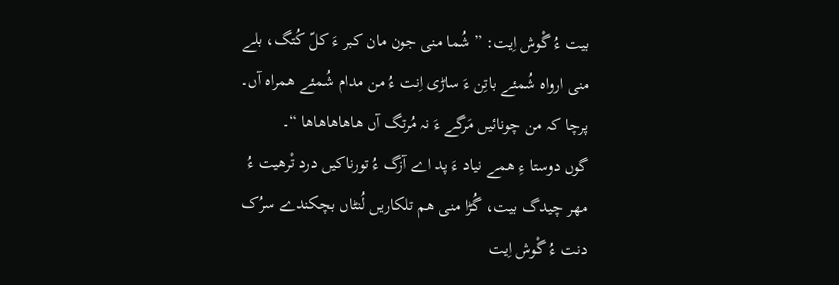بیت ءُ گْوش اِیت: ” شُما منی جون مان کبر ءَ کلّ کُتگ، بلے منی ارواہ شُمئے باتِن ءَ ساڑی اِنت ءُ من مدام شُمئے ھمراہ آں۔ پرچا کہ من چونائیں مَرگے ءَ نہ مُرتگ آں ھاھاھاھاھا “۔
گوں دوستا ءِ ھمے نیاد ءَ پد اے آزگ ءُ تورناکیں درد تْرھیت ءُ مھر چیدگ بیت، گُڑا منی ھم تلکاریں لُنٹاں بچکندے سرُک دنت ءُ گْوش اِیت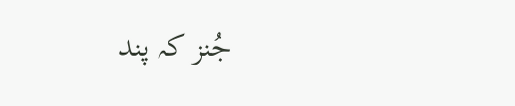جُنز کہ پند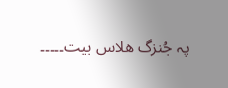پہ جُنزگ ھلاس بیت۔۔۔۔۔